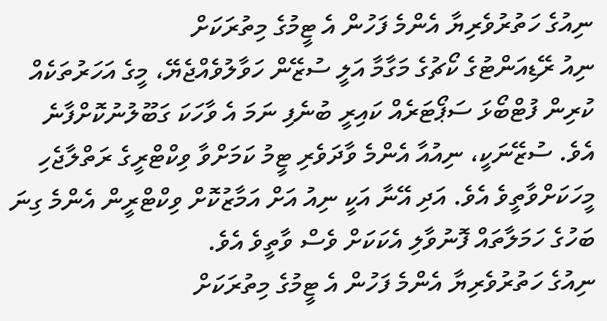ނިއުގެ ހަތުރުވެރިޔާ އެންމެ ފަހުން އެ ޓީމުގެ މިތުރަކަށް
ނިއު ރޭޑިއަންޓުގެ ކޯޗުގެ މަގާމާ އަލީ ސުޒޭން ހަވާލުވެއްޖެޔޭ، މީގެ އަހަރުތަކެއް ކުރިން ފުޓްބޯޅަ ސަޕޯޓަރެއް ކައިރީ ބުނެފި ނަމަ އެ ވާހަކަ ގަބޫލުނުކޮށްފާނެ އެވެ. ސުޒޭނަކީ، ނިއުއާ އެންމެ ވާދަވެރި ޓީމު ކަމަށްވާ ވިކްޓްރީގެ ރަތްލާޖެހި މީހަކަށްވާތީވެ އެވެ. އަދި އޭނާ އަކީ ނިއު އަށް އަމާޒުކޮށް ވިކްޓްރީން އެންމެ ގިނަ ބަހުގެ ހަމަލާތައް ފޮނުވާލި އެކަކަށް ވެސް ވާތީވެ އެވެ.
ނިއުގެ ހަތުރުވެރިޔާ އެންމެ ފަހުން އެ ޓީމުގެ މިތުރަކަށް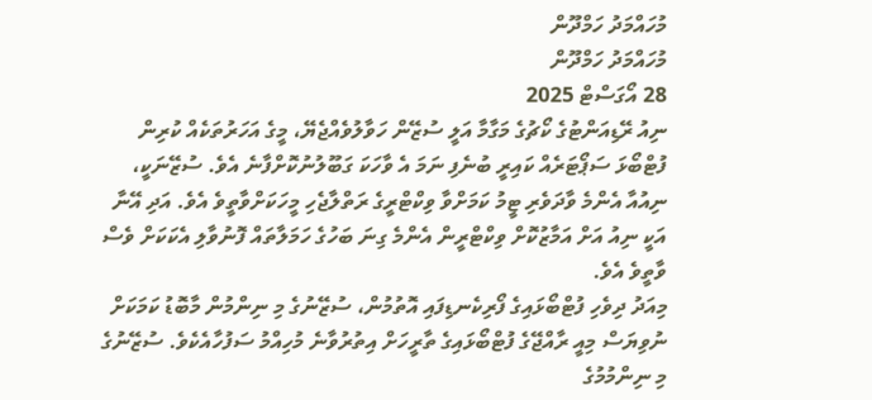މުހައްމަދު ހަމްދޫން
މުހައްމަދު ހަމްދޫން
28 އޯގަސްޓް 2025
ނިއު ރޭޑިއަންޓުގެ ކޯޗުގެ މަގާމާ އަލީ ސުޒޭން ހަވާލުވެއްޖެޔޭ، މީގެ އަހަރުތަކެއް ކުރިން ފުޓްބޯޅަ ސަޕޯޓަރެއް ކައިރީ ބުނެފި ނަމަ އެ ވާހަކަ ގަބޫލުނުކޮށްފާނެ އެވެ. ސުޒޭނަކީ، ނިއުއާ އެންމެ ވާދަވެރި ޓީމު ކަމަށްވާ ވިކްޓްރީގެ ރަތްލާޖެހި މީހަކަށްވާތީވެ އެވެ. އަދި އޭނާ އަކީ ނިއު އަށް އަމާޒުކޮށް ވިކްޓްރީން އެންމެ ގިނަ ބަހުގެ ހަމަލާތައް ފޮނުވާލި އެކަކަށް ވެސް ވާތީވެ އެވެ.
މިއަދު ދިވެހި ފުޓްބޯޅައިގެ ފޯރިކެނޑިފައި އޮތުމުން، ސުޒޭނުގެ މި ނިންމުން މާބޮޑު ކަމަކަށް ނުވިޔަސް މިއީ ރާއްޖޭގެ ފުޓްބޯޅައިގެ ތާރީހަށް އިތުރުވާނެ މުހިއްމު ސަފުހާއެކެވެ. ސުޒޭނުގެ މި ނިންމުމުގެ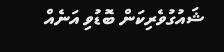ޝައުގުވެރިކަން ބޮޑުވި އަނެއް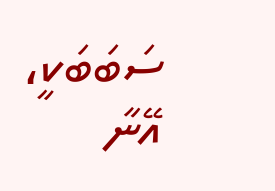ސަބަބަކީ، އޭނާ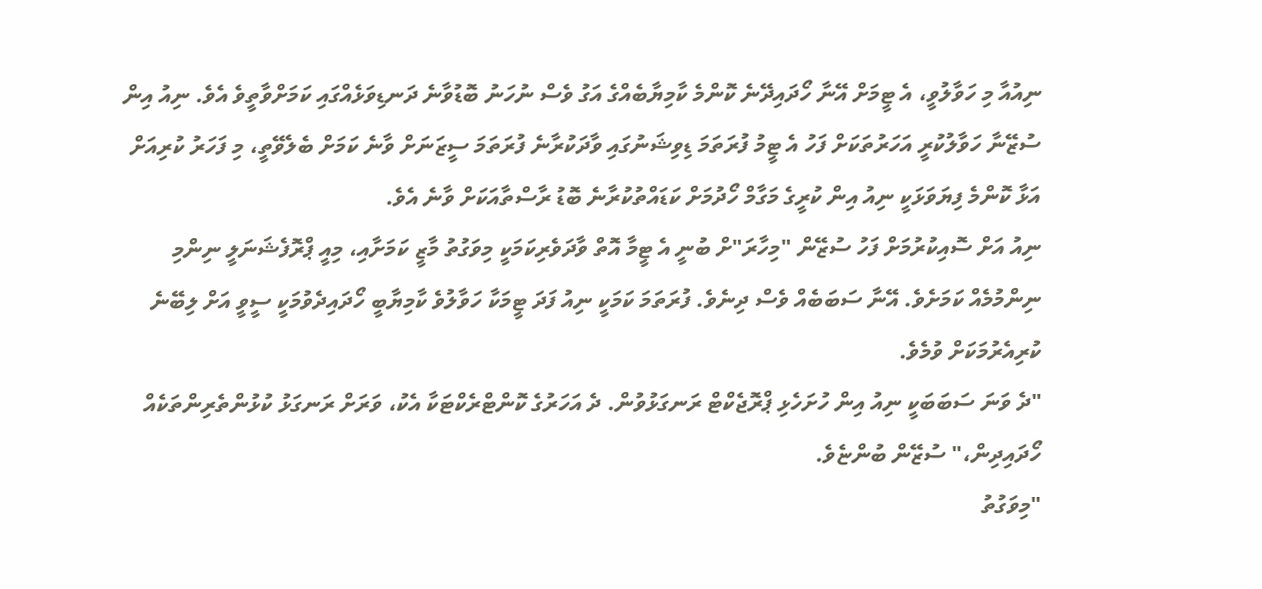ނިއުއާ މި ހަވާލުވީ، އެ ޓީމަށް އޭނާ ހޯދައިދޭނެ ކޮންމެ ކާމިޔާބެއްގެ އަގު ވެސް ނުހަނު ބޮޑުވާނެ ދަނޑިވަޅެއްގައި ކަމަށްވާތީވެ އެވެ. ނިއު އިން ސުޒޭނާ ހަވާލުކުރީ އަހަރުތަކަށް ފަހު އެ ޓީމު ފުރަތަމަ ޑިވިޝަނުގައި ވާދަކުރާނެ ފުރަތަމަ ސީޒަނަށް ވާނެ ކަމަށް ބެލެވޭތީ، މި ފަހަރު ކުރިއަށް އަޅާ ކޮންމެ ފިޔަވަޅަކީ ނިއު އިން ކުރީގެ މަގާމް ހޯދުމަށް ކަޑައްތުކުރާނެ ބޮޑު ރާސްތާއަކަށް ވާނެ އެވެ.
ނިއު އަށް ސޮއިކުރުމަށް ފަހު ސުޒޭން "މިހާރަ"ށް ބުނީ އެ ޓީމާ އޮތް ވާދަވެރިކަމަކީ މިވަގުތު މާޒީ ކަމަށާއި، މިއީ ޕްރޮފެޝަނަލީ ނިންމި ނިންމުމެއް ކަމަށެވެ. އޭނާ ސަބަބެއް ވެސް ދިނެވެ. ފުރަތަމަ ކަމަކީ ނިއު ފަދަ ޓީމަކާ ހަވާލުވެ ކާމިޔާބީ ހޯދައިދެވުމަކީ ސީވީ އަށް ލިބޭނެ ކުރިއެރުމަކަށް ވުމެވެ.
"ދެ ވަނަ ސަބަބަކީ ނިއު އިން ހުށަހެޅި ޕްރޮޖެކްޓް ރަނގަޅުވުން. ދެ އަހަރުގެ ކޮންޓްރެކްޓަކާ އެކު، ވަރަށް ރަނގަޅު ކުޅުންތެރިންތަކެއް ހޯދައިދިން،" ސުޒޭން ބުންޏެވެ.
"މިވަގުތު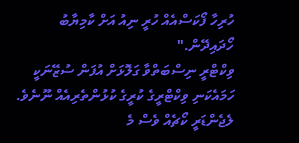ހުރިހާ ފޯކަސްއެއް ހުރީ ނިއު އަށް ކާމިޔާބު ހޯދައިދޭން."
ވިކްޓްރީ ނިސްބަތްވާ ގަލޮޅަށް އުފަން ސުޒޭނަކީ ހަމައެކަނި ވިކްޓްރީގެ ކުރީގެ ކުޅުންތެރިއެއް ނޫނެވެ. ލެޖެންޑަރީ ކޯޗެއް ވެސް މެ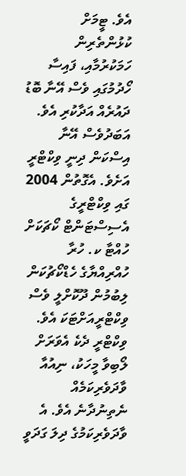އެވެ. ޓީމަށް ކުޅުންތެރިން ހަމަކުރުމާއި، ފައިސާ ހޯދުމުގައި ވެސް އޭނާ ބޮޑު ދައުރެއް އަދާކުރި އެވެ. އަބަދުވެސް އޭނާ އިސްކަން ދިނީ ވިކްޓްރީ އަށެވެ. އެގޮތުން 2004 ގައި ވިކްޓްރީގެ އެސިސްޓަންޓް ކޯޗަކަށް ހުއްޓާ ކ. ހުރާ ހުއްރިއްޔާގެ ހެޑްކޯޗުކަން ލިބުމުން ދޫކޮށްލީ ވެސް ވިކްޓްރީއަށްޓަކަ އެވެ.
ވިކްޓްރީ ދެކެ އެވަރަށް ލޯބިވާ މީހަކު، ނިއުއާ ވާދަވެރިކަމެއް ނެތިނުދާނެ އެވެ. އެ ވާދަވެރިކަމުގެ ދިލަ ގަދަވީ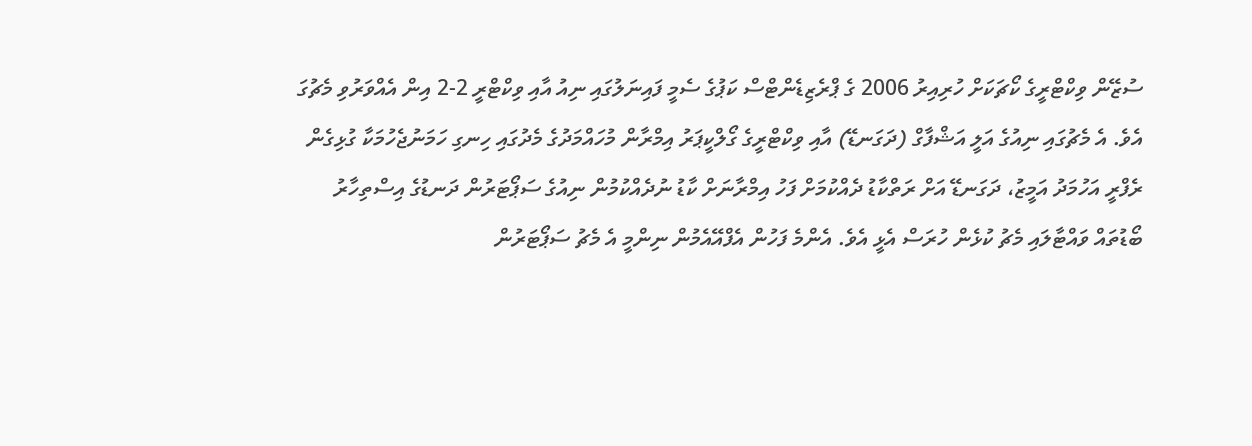ސުޒޭން ވިކްޓްރީގެ ކޯޗަކަށް ހުރިއިރު 2006 ގެ ޕްރެޒިޑެންޓްސް ކަޕުގެ ސެމީ ފައިނަލުގައި ނިއު އާއި ވިކްޓްރީ 2-2 އިން އެއްވަރުވި މެޗުގަ އެވެ. އެ މެޗުގައި ނިއުގެ އަލީ އަޝްފާގް (ދަގަނޑޭ) އާއި ވިކްޓްރީގެ ގޯލްކީޕަރު އިމްރާން މުހައްމަދުގެ މެދުގައި ހިނގި ހަމަނުޖެހުމަކާ ގުޅިގެން ރެފްރީ އަހުމަދު އަމީޒު، ދަގަނޑޭ އަށް ރަތްކާޑު ދެއްކުމަށް ފަހު އިމްރާނަށް ކާޑު ނުދެއްކުމުން ނިއުގެ ސަޕޯޓަރުން ދަނޑުގެ އިސްތިހާރު ބޯޑުތައް ވައްޓާލައި މެޗު ކުޅެން ހުރަސް އެޅީ އެވެ. އެންމެ ފަހުން އެފްއޭއެމުން ނިންމީ އެ މެޗު ސަޕޯޓަރުން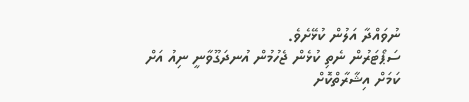ނުވައްދާ އަލުން ކުޅޭށެވެ.
ސަޕޯޓަރުން ނެތި ކުޅެން ޖެހުމުން އުނދަގޫވާނީ ނިއު އަށް ކަމަށް އިޝާރާތްކޮށް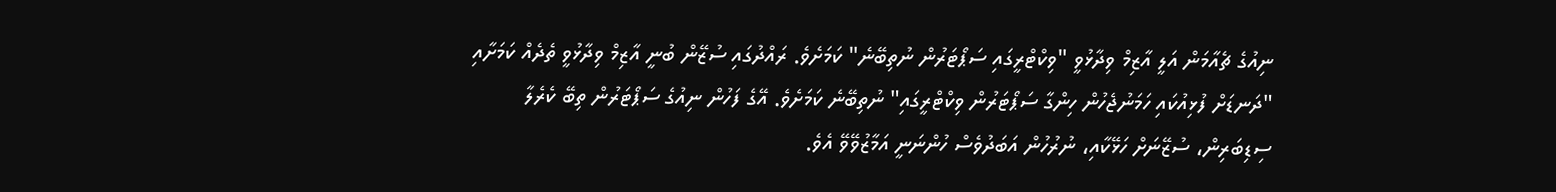ނިއުގެ ޗެއާމަން އަލީ އާޒިމް ވިދާޅުވީ "ވިކްޓްރީގައި ސަޕޯޓަރުން ނުތިބޭނެ" ކަމަށެވެ. ރައްދުގައި ސުޒޭން ބުނީ އާޒިމް ވިދާޅުވީ ތެދެއް ކަމަށާއި "ދަނޑަށް ފުޅިއުކައި ހަމަނުޖެހުން ހިންގާ ސަޕޯޓަރުން ވިކްޓްރީގައި" ނުތިބޭނެ ކަމަށެވެ. އޭގެ ފަހުން ނިއުގެ ސަޕޯޓަރުން ތިބޭ ކެރެލާ ސިޑިބަރިން، ސުޒޭނަށް ހަޅޭކާއި، ނުރުހުން އަބަދުވެސް ހުންނަނީ އަމާޒުވޭވޭ އެވެ.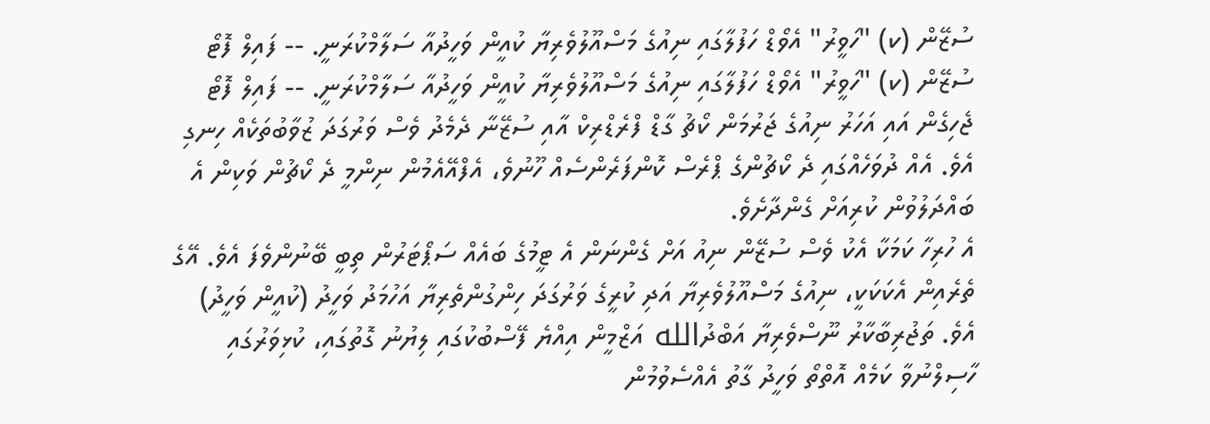ސުޒޭން (ކ) "ހަވީރު" އެވޯޑް ހަފުލާގައި ނިއުގެ މަސްއޫލުވެރިޔާ ކުއީން ވަހީދުއާ ސަލާމްކުރަނީ. -- ފައިލް ފޮޓޯ
ސުޒޭން (ކ) "ހަވީރު" އެވޯޑް ހަފުލާގައި ނިއުގެ މަސްއޫލުވެރިޔާ ކުއީން ވަހީދުއާ ސަލާމްކުރަނީ. -- ފައިލް ފޮޓޯ
ޖެހިގެން އައި އަހަރު ނިއުގެ ޖަރުމަން ކޯޗު ގާޑް ފްރެޑްރިކް އާއި ސުޒޭނާ ދެމެދު ވެސް ވަރުގަދަ ޒުވާބުތަކެއް ހިނގި އެވެ. އެއް ދުވަހެއްގައި ދެ ކޯޗުންގެ ޕްރެސް ކޮންފަރެންސެއް ހޫނުވެ، އެފްއޭއެމުން ނިންމީ ދެ ކޯޗުން ވަކިން އެ ބައްދަލުވުން ކުރިއަށް ގެންދާށެވެ.
އެ ހުރިހާ ކަމަކާ އެކު ވެސް ސުޒޭން ނިއު އަށް ގެންނަން އެ ޓީމުގެ ބައެއް ސަޕޯޓަރުން ތިބީ ބޭނުންވެފަ އެވެ. އޭގެ ތެރެއިން އެކަކަކީ، ނިއުގެ މަސްއޫލުވެރިޔާ އަދި ކުރީގެ ވަރުގަދަ ހިންގުންތެރިޔާ އަހުމަދު ވަހީދު (ކުއީން ވަހީދު) އެވެ. ތަޖުރިބާކާރު ނޫސްވެރިޔާ އަބްދުالله އަޒްމީން އިއްޔެ ފޭސްބުކުގައި ލިޔުނު ގޮތުގައި، ކުޅިވަރުގައި ހާސިލްނުވާ ކަމެއް އޮތްތޯ ވަހީދު ގާތު އެއްސެވުމުން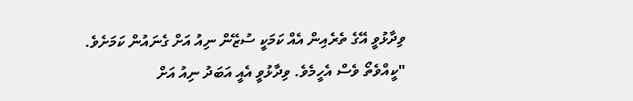ވިދާޅުވީ އޭގެ ތެރެއިން އެއް ކަމަކީ ސުޒޭން ނިއު އަށް ގެނައުން ކަމަށެވެ.
"ކީއްވެތޯ ވެސް އެހީމެވެ. ވިދާޅުވީ އެއީ އަބަދު ނިއު އަށް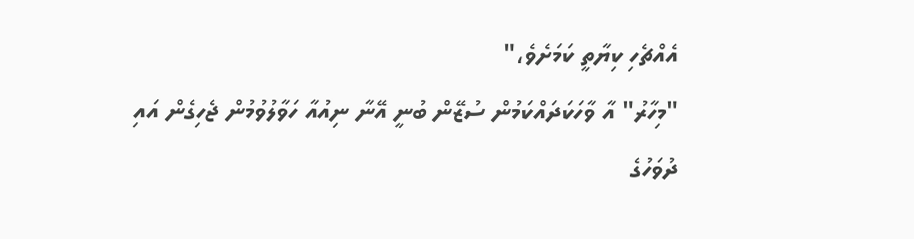އެއްޗެހި ކިޔާތީ ކަމަށެވެ،"
"މިހާރު" އާ ވާހަކަދައްކަމުން ސުޒޭން ބުނީ އޭނާ ނިއުއާ ހަވާލުވުމުން ޖެހިގެން އައި ދުވަހުގެ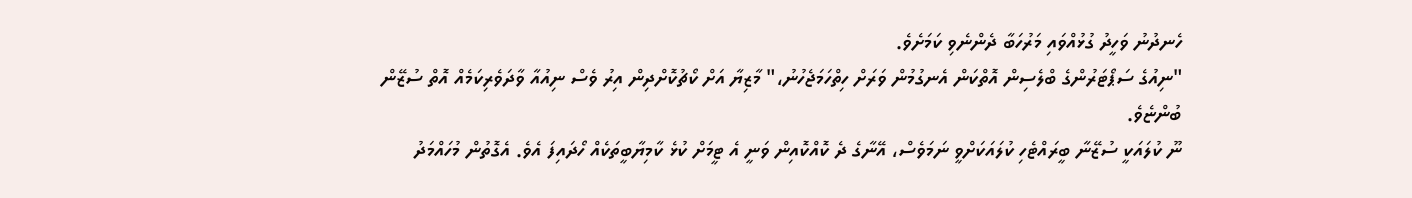ހެނދުނު ވަހީދު ގުޅުއްވައި މަރުހަބާ ދެންނެވި ކަމަށެވެ.
"ނިއުގެ ސަޕޯޓަރުންގެ ބްލެސިން އޮތްކަން އެނގުމުން ވަރަށް ހިތްހަމަޖެހުނު،" މާޒިޔާ އަށް ކޯޗުކޮށްދިން އިރު ވެސް ނިއުއާ ވާދަވެރިކަމެއް އޮތް ސުޒޭން ބުންޏެވެ.
ނޫ ކުލައަކީ ސުޒޭނާ ބީރައްޓެހި ކުލައަކަށްވީ ނަމަވެސް، އޭނާގެ ދެ ކޮއްކޮއިން ވަނީ އެ ޓީމަށް ކުޅެ ކާމިޔާބީތަކެއް ހޯދައިފަ އެވެ. އެގޮތުން މުހައްމަދު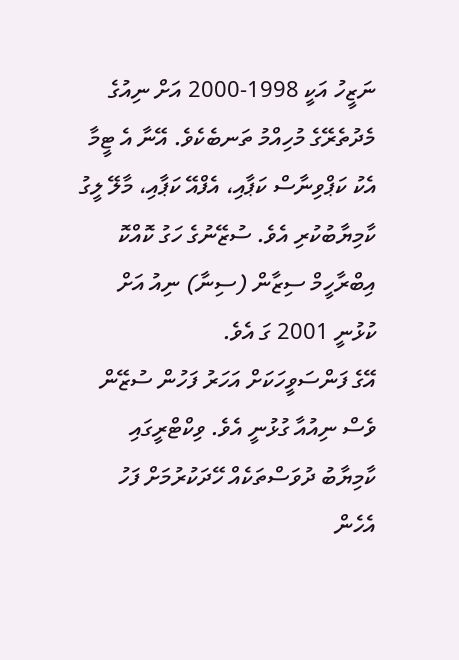ނަޒީހު އަކީ 1998-2000 އަށް ނިއުގެ މެދުތެރޭގެ މުހިއްމު ތަނބެކެވެ. އޭނާ އެ ޓީމާ އެކު ކަޕްވިނާސް ކަޕާއި، އެފްއޭ ކަޕާއި، މާލޭ ލީގު ކާމިޔާބުކުރި އެވެ. ސުޒޭނުގެ ހަގު ކޮއްކޮ އިބްރާހީމް ސިޒާން (ސިނާ) ނިއު އަށް ކުޅުނީ 2001 ގަ އެވެ.
އޭގެ ފަންސަވީހަކަށް އަހަރު ފަހުން ސުޒޭން ވެސް ނިއުއާ ގުޅުނީ އެވެ. ވިކްޓްރީގައި ކާމިޔާބު ދުވަސްތަކެއް ހޭދަކުރުމަށް ފަހު އެހެން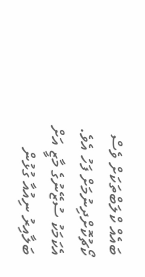ބައެއް ކްލަބްތަކަށް ވެސް ކޯޗުކޮށްދިނުމަށް ފަހު އެވެ. އެކަމަކު ސުޒޭނުގެ މާޒީ އަށް ބަލާއިރު ނިއުއާ ގުޅުން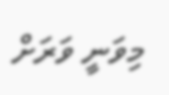މިވަނީ ވަރަށް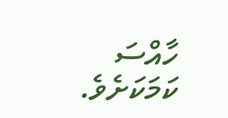ހާއްސަ ކަމަކަށެވެ.